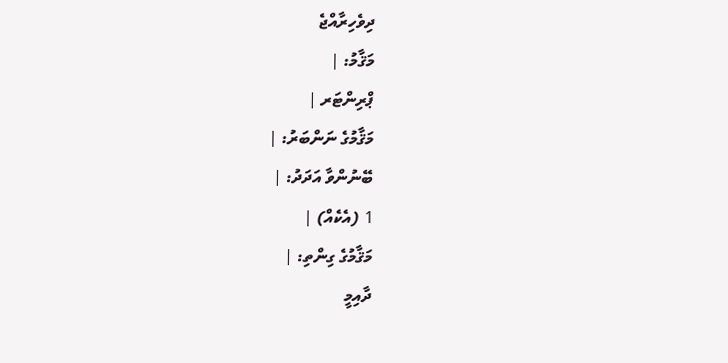ދިވެހިރާއްޖެ
މަޤާމު: |
ޕްރިންޓަރ |
މަޤާމުގެ ނަންބަރު: |
ބޭނުންވާ އަދަދު: |
1 (އެކެއް) |
މަޤާމުގެ ގިންތި: |
ދާއިމީ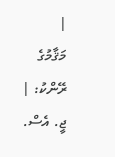|
މަޤާމުގެ ރޭންކު: |
ޖީ. އެސް.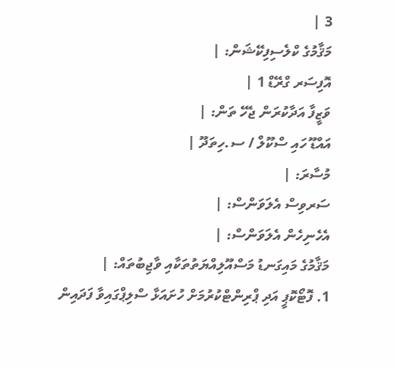3 |
މަޤާމުގެ ކްލެސިފިކޭޝަން: |
އޮފިސަރ ގްރޭޑް 1 |
ވަޒީފާ އަދާކުރަން ޖެހޭ ތަން: |
އައްޑޫ ހައި ސްކޫލް / ސ.ހިތަދޫ |
މުސާރަ: |
ސަރވިސް އެލަވަންސް: |
އެހެނިހެން އެލަވަންސް: |
މަޤާމުގެ މައިގަނޑު މަސްއޫލިއްޔަތުތަކާއި ވާޖިބުތައް: |
1. ފޮޓޯކޮޕީ އަދި ޕްރިންޓްކުރުމަށް ހުށައަޅާ ސްލިޕްގައިވާ ފަދައިން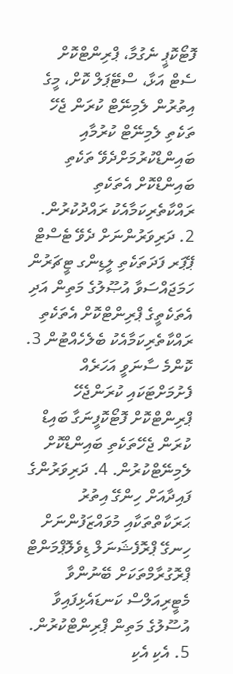ފޮޓޯކޮޕީ ނެގުމާ، ޕްރިންޓްކޮށް ސެޓް އަޅާ، ސްޓޭޕަލް ކޮށް، މީގެ އިތުރުން ލެމިނޭޓް ކުރަން ޖެހޭ ތަކެތި ލެމިނޭޓް ކުރުމާއި ބައިންޑްކުރުމަށްދެވޭ ތަކެތި ބައިންޑްކޮށް އެތަކެތި ރައްކާތެރިކަމާއެކު ރައްދުކުރުން. 2. ދަރިވަރުންނަށް ދެވޭ ޓެސްޓް ޕޭޕަރ ފަދަތަކެތި ލީޑިންގ ޓީޗަރުން ހަމަޖައްސަވާ އުޞޫލުގެ މަތިން އަދި އެތަކެތީގެ ޕްރިންޓްކޮށް އެތަކެތި ރައްކާތެރިކަމާއެކު ބެލެހެއްޓުން 3. ކޮންމެ ސާނަވީ އަހަރެއް ފެށުމަށްޓަކައި ކުރަންޖެހޭ ޕްރިންޓްކޮށް ފޮޓޯކޮފީނަގާ ބައިޑް ކުރަން ޖެހޭތަކެތި ބައިންޑްކޮށް ލެމިނޭޓްކުރުން. 4. ދަރިވަރުންގެ ފައިދާއަށް ހިންގޭ އިތުރު ޙަރަކާތްތަކާއި މުވައްޒަފުންނަށް ހިނގޭ ޕްރޮފެޝަނަލް ޑިވެލޮޕްމަންޓް ޕްރޮގުރާމްތަކަށް ބޭނުންވާ މެޓީރިއަލްސް ކަނޑައެޅިފައިވާ އުސޫލުގެ މަތިން ޕްރިންޓްކުރުން. 5. އެކި އެކި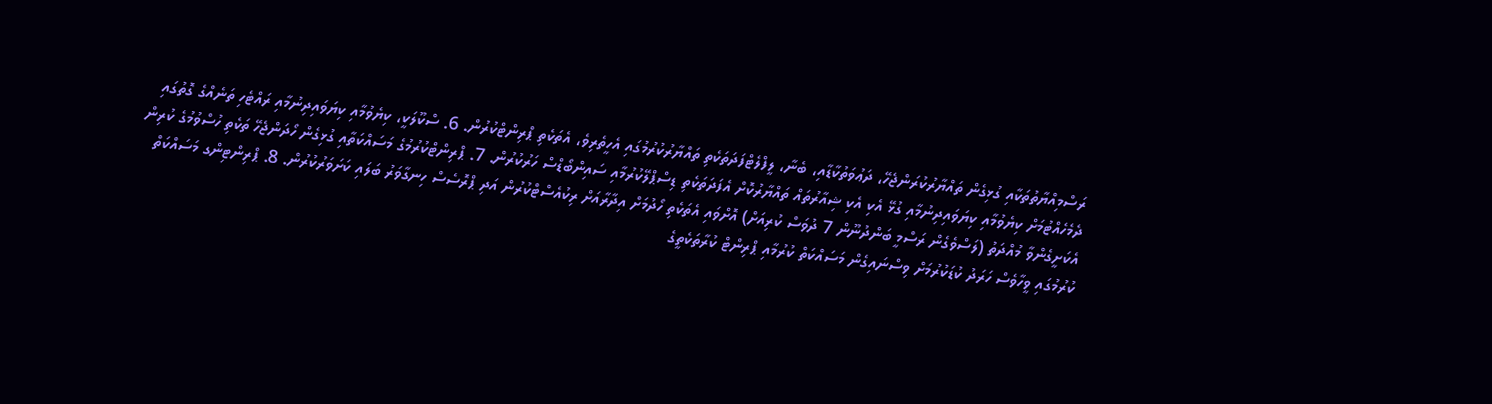ރަސްމިއްޔާތުތަކާއި ގުޅިގެން ތައްޔާރުކުރަންޖެހޭ، ދަޢުވަތުކާޑާއި، ބެނާ، ލީފްލެޓްފަދަތަކެތި ތައްޔާރުކުރުމުގައި އެހީތެރިވެ، އެތަކެތި ޕްރިންޓްކުރުން. 6. ސްކޫލަކީ، ކިޔެވުމާއި ކިޔަވައިދިނުމާއި ރައްޓެހި ތަނެއްގެ ގޮތުގައި ދެމެހެއްޓުމަށް ކިޔެވުމާއި ކިޔަވައިދިނުމާއި ގުޅޭ އެކި އެކި ޝިއާރުތައް ތައްޔާރުކޮށް އެފަދަތަކެތި ޑިސްޕްލޭކުރުމާއި ސައިންބޯޑްސް ހަރުކުރުން. 7. ޕްރިންޓްކުރުމުގެ މަސައްކަތާއި ގުޅިގެން ހޯދަންޖެހޭ ތަކެތި ހުސްވުމުގެ ކުރިން އެކަށީގެންވާ މުއްދަތު (ލަސްވެގެން ރަސްމީ ބަންދުނޫން 7 ދުވަސް ކުރިއަށް) އޮށްވައި އެތަކެތި ހޯދުމަށް އިދާރާއަށް ރިކުއެސްޓްކުރުން އަދި ޕްރޮސެސް ހިނގާވަރު ބަލައި ކަށަވަރުކުރުން. 8. ޕްރިންޓިންގ މަސައްކަތް ކުރުމުގައި ވީހާވެސް ހަރަދު ކުޑަކުރުމަށް ވިސްނައިގެން މަސައްކަތް ކުރުމާއި ޕްރިންޓް ކުރާތަކެތީގެ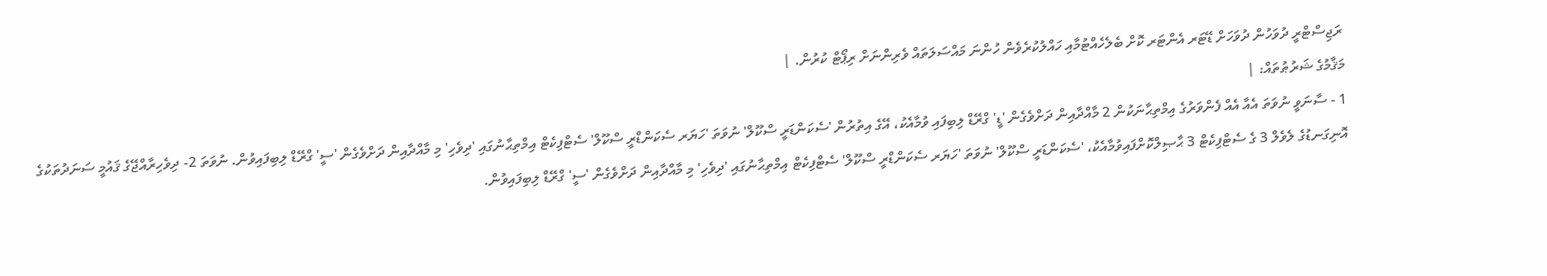ރަޖިސްޓްރީ ދުވަހުން ދުވަހަށް ޑޭޓަރ އެންޓަރ ކޮށް ބެލެހެއްޓުމާއި ހައްލުކުރެވެން ހުންނަ މައްސަލަތައް ވެރިންނަށް ރިޕޯޓް ކުރުން. |
މަޤާމުގެ ޝަރުޠުތައް: |
1 - ސާނަވީ ނުވަތަ އެއާ އެއް ފެންވަރުގެ އިމްތިޙާނަކުން 2 މާއްދާއިން ދަށްވެގެން 'ޑީ' ގްރޭޑް ލިބިފައި ވުމާއެކު، އޭގެ އިތުރުން 'ސެކަންޑަރީ ސްކޫލް' ނުވަތަ 'ހަޔަރ ސެކަންޑްރީ ސްކޫލް' ސެޓްފިކެޓް އިމްތިޙާނުގައި 'ދިވެހި' މި މާއްދާއިން ދަށްވެގެން 'ސީ' ގްރޭޑް ލިބިފައިވުން. ނުވަތަ 2- ދިވެހިރާއްޖޭގެ ޤައުމީ ސަނަދުތަކުގެ އޮނިގަނޑުގެ ލެވެލް 3 ގެ ސެޓްފިކެޓް 3 ޙާޞިލްކޮށްފައިވުމާއެކު، 'ސެކަންޑަރީ ސްކޫލް' ނުވަތަ 'ހަޔަރ ސެކަންޑްރީ ސްކޫލް' ސެޓްފިކެޓް އިމްތިޙާނުގައި 'ދިވެހި' މި މާއްދާއިން ދަށްވެގެން 'ސީ' ގްރޭޑް ލިބިފައިވުން.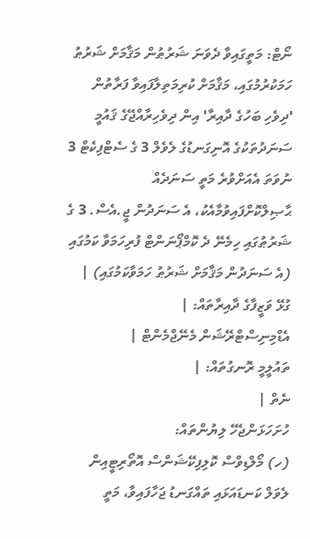ނޯޓް: މަތީގައިވާ ދެވަނަ ޝަރުޠުން މަޤާމަށް ޝަރުޠު ހަމަކުރުމުގައި، މަޤާމަށް ކުރިމަތިލާފައިވާ ފަރާތުން 'ދިވެހި ބަހުގެ ދާއިރާ' އިން ދިވެހިރާއްޖޭގެ ޤައުމީ ސަނަދުތަކުގެ އޮނިގަނޑުގެ ލެވެލް 3 ގެ ސެޓްފިކެޓް 3 ނުވަތަ އެއަށްވުރެ މަތީ ސަނަދެއް ޙާޞިލްކޮށްފައިވުމާއެކު، އެ ސަނަދުން ޖީ.އެސް. 3 ގެ ޝަރުޠުގައި ހިމެނޭ ދެ ކޮމްޕޯނަންޓް ފުރިހަމަވާ ކަމުގައި (އެ ސަނަދުން މަޤާމަށް ޝަރުޠު ހަމަވާކަމުގައި) |
ގުޅޭ ވަޒީފާގެ ދާއިރާތައް: |
އެޑްމިނިސްޓްރޭޝަން މެނޭޖްމެންޓް |
ތައުލީމީ ރޮނގުތައް: |
ނެތް |
ހުށަހަޅަންޖެހޭ ލިޔުންތައް:
(ހ) މޯލްޑިވްސް ކޮލިފިކޭޝަންސް އޮތޯރިޓީއިން ލެވަލް ކަނޑައަޅައި ތައްގަނޑު ޖަހާފައިވާ، މަތީ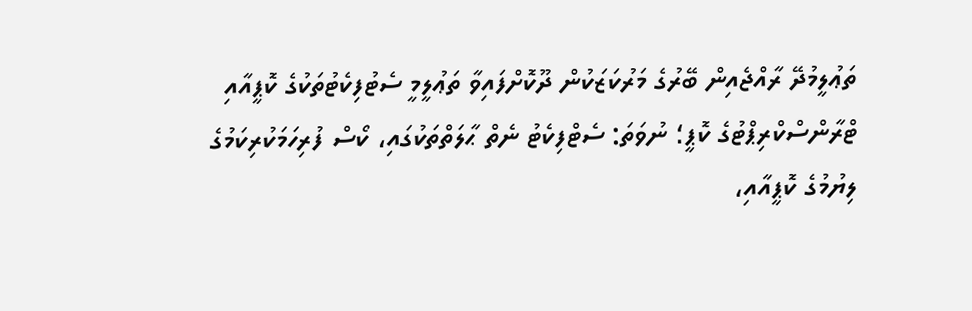ތަޢުލީމުދޭ ރާއްޖެއިން ބޭރުގެ މަރުކަޒަކުން ދޫކޮށްފައިވާ ތަޢުލީމީ ސެޓުފިކެޓުތަކުގެ ކޮޕީއާއި ޓްރާންސްކްރިޕްޓުގެ ކޮޕީ؛ ނުވަތަ: ސެޓްފިކެޓު ނެތް ޙާލަތްތަކުގައި، ކޯސް ފުރިހަމަކުރިކަމުގެ ލިޔުމުގެ ކޮޕީއާއި،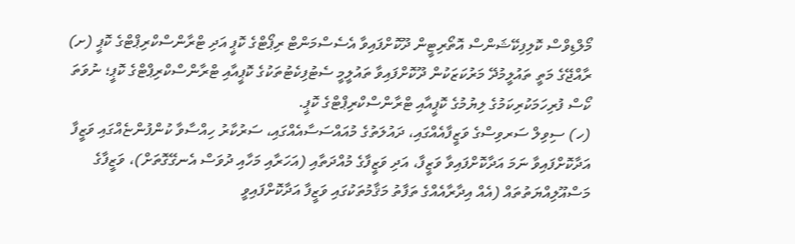މޯލްޑިވްސް ކޮލިފިކޭޝަންސް އޮތޯރިޓީން ދޫކޮށްފައިވާ އެސެސްމަންޓް ރިޕޯޓްގެ ކޮޕީ އަދި ޓްރާންސްކްރިޕްޓްގެ ކޮޕީ (ށ) ރާއްޖޭގެ މަތީ ތައުލީމުދޭ މަރުކަޒަކުން ދޫކޮށްފައިވާ ތައުލީމީ ސެޓުފިކެޓުތަކުގެ ކޮޕީއާއި ޓްރާންސްކްރިޕްޓްގެ ކޮޕީ؛ ނުވަތަ ކޯސް ފުރިހަމަކުރިކަމުގެ ލިޔުމުގެ ކޮޕީއާއި ޓްރާންސްކްރިޕްޓްގެ ކޮޕީ.
(ހ) ސިވިލް ސަރވިސްގެ ވަޒީފާއެއްގައި، ދައުލަތުގެ މުއައްސަސާއެއްގައި، ސަރުކާރު ހިއްސާވާ ކުންފުންޏެއްގައި ވަޒީފާ އަދާކޮށްފައިވާ ނަމަ އަދާކޮށްފައިވާ ވަޒީފާ، އަދި ވަޒީފާގެ މުއްދަތާއި (އަހަރާއި މަހާއި ދުވަސް އެނގޭގޮތަށް)، ވަޒީފާގެ މަސްއޫލިއްޔަތުތައް (އެއް އިދާރާއެއްގެ ތަފާތު މަޤާމުތަކުގައި ވަޒީފާ އަދާކޮށްފައިވީ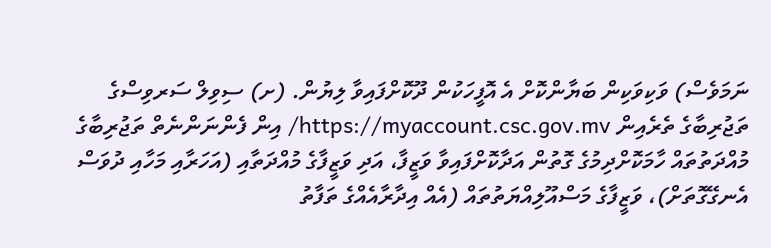ނަމަވެސް) ވަކިވަކިން ބަޔާންކޮށް އެ އޮފީހަކުން ދޫކޮށްފައިވާ ލިޔުން. (ށ) ސިވިލް ސަރވިސްގެ ތަޖުރިބާގެ ތެރެއިން https://myaccount.csc.gov.mv/ އިން ފެންނަންނެތް ތަޖުރިބާގެ މުއްދަތުތައް ހާމަކޮށްދިމުގެ ގޮތުން އަދާކޮށްފައިވާ ވަޒީފާ، އަދި ވަޒީފާގެ މުއްދަތާއި (އަހަރާއި މަހާއި ދުވަސް އެނގޭގޮތަށް)، ވަޒީފާގެ މަސްއޫލިއްޔަތުތައް (އެއް އިދާރާއެއްގެ ތަފާތު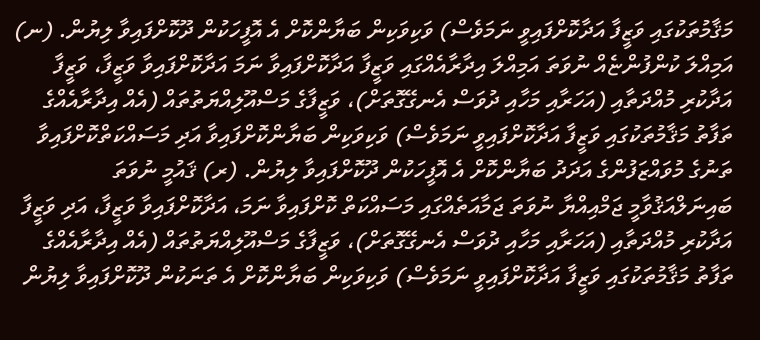މަޤާމުތަކުގައި ވަޒީފާ އަދާކޮށްފައިވީ ނަމަވެސް) ވަކިވަކިން ބަޔާންކޮށް އެ އޮފީހަކުން ދޫކޮށްފައިވާ ލިޔުން. (ނ) އަމިއްލަ ކުންފުންޏެއް ނުވަތަ އަމިއްލަ އިދާރާއެއްގައި ވަޒީފާ އަދާކޮށްފައިވާ ނަމަ އަދާކޮށްފައިވާ ވަޒީފާ، ވަޒީފާ އަދާކުރި މުއްދަތާއި (އަހަރާއި މަހާއި ދުވަސް އެނގޭގޮތަށް)، ވަޒީފާގެ މަސްއޫލިއްޔަތުތައް (އެއް އިދާރާއެއްގެ ތަފާތު މަޤާމުތަކުގައި ވަޒީފާ އަދާކޮށްފައިވީ ނަމަވެސް) ވަކިވަކިން ބަޔާންކޮށްފައިވާ އަދި މަސައްކަތްކޮށްފައިވާ ތަނުގެ މުވައްޒަފުންގެ އަދަދު ބަޔާންކޮށް އެ އޮފީހަކުން ދޫކޮށްފައިވާ ލިޔުން. (ރ) ޤައުމީ ނުވަތަ ބައިނަލްއަޤުވާމީ ޖަމްއިއްޔާ ނުވަތަ ޖަމާއަތެއްގައި މަސައްކަތް ކޮށްފައިވާ ނަމަ، އަދާކޮށްފައިވާ ވަޒީފާ، އަދި ވަޒީފާ އަދާކުރި މުއްދަތާއި (އަހަރާއި މަހާއި ދުވަސް އެނގޭގޮތަށް)، ވަޒީފާގެ މަސްއޫލިއްޔަތުތައް (އެއް އިދާރާއެއްގެ ތަފާތު މަޤާމުތަކުގައި ވަޒީފާ އަދާކޮށްފައިވީ ނަމަވެސް) ވަކިވަކިން ބަޔާންކޮށް އެ ތަނަކުން ދޫކޮށްފައިވާ ލިޔުން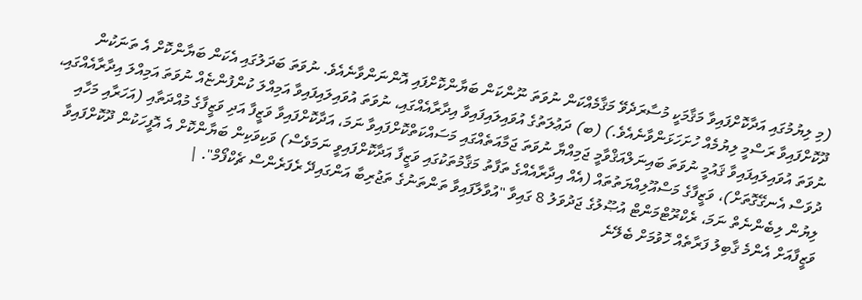(މި ލިޔުމުގައި އަދާކޮށްފައިވާ މަޤާމަކީ މުސާރަދެވޭ މަޤާމެއްކަން ނުވަތަ ނޫންކަން ބަޔާންކޮށްފައި އޮންނަންވާނެއެވެ. ނުވަތަ ބަދަލުގައި އެކަން ބަޔާންކޮށް އެ ތަނަކުން ދޫކޮށްފައިވާ ރަސްމީ ލިޔުމެއް ހުށަހަޅަންވާނެއެވެ.) (ބ) ދަޢުލަތުގެ އުވައިލައިފައިވާ އިދާރާއެއްގައި، ނުވަތަ އުވައިލައިފައިވާ އަމިއްލަ ކުންފުންޏެއް ނުވަތަ އަމިއްލަ އިދާރާއެއްގައި، ނުވަތަ އުވައިލައިފައިވާ ޤައުމީ ނުވަތަ ބައިނަލްއަޤްވާމީ ޖަމިއްޔާ ނުވަތަ ޖަމާއަތެއްގައި މަސައްކަތްކޮށްފައިވާ ނަމަ، އަދާކޮށްފައިވާ ވަޒީފާ އަދި ވަޒީފާގެ މުއްދަތާއި (އަހަރާއި މަހާއި ދުވަސް އެނގޭގޮތަށް)، ވަޒީފާގެ މަސްއޫލިއްޔަތުތައް (އެއް އިދާރާއެއްގެ ތަފާތު މަޤާމުތަކުގައި ވަޒީފާ އަދާކޮށްފައިވީ ނަމަވެސް) ވަކިވަކިން ބަޔާންކޮށް އެ އޮފީހަކުން ދޫކޮށްފައިވާ ލިޔުން ލިބެންނެތް ނަމަ، ރެކްރޫޓްމަންޓް އުޞޫލުގެ ޖަދުވަލު 8 ގައިވާ "އުވާލާފައިވާ ތަންތަނުގެ ތަޖުރިބާ އަންގައިދޭ ރެފަރެންސް ޗެކްފޯމް". |
ވަޒީފާއަށް އެންމެ ޤާބިލު ފަރާތެއް ހޮވުމަށް ބެލޭނެ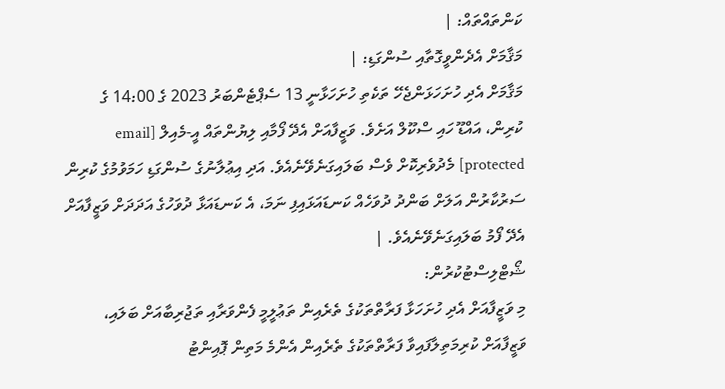ކަންތައްތައް: |
މަޤާމަށް އެދެންވީގޮތާއި ސުންގަޑި: |
މަޤާމަށް އެދި ހުށަހަޅަންޖެހޭ ތަކެތި ހުށަހަޅާނީ 13 ސެޕްޓެންބަރު 2023 ގެ 14:00 ގެ ކުރިން، އައްޑޫ ހައި ސްކޫލް އަށެވެ. ވަޒީފާއަށް އެދޭ ފޯމާއި ލިޔުންތައް އީ-މެއިލް [email protected] މެދުވެރިކޮށް ވެސް ބަލައިގަނެވޭނެއެވެ. އަދި އިޢުލާނުގެ ސުންގަޑި ހަމަވުމުގެ ކުރިން ސަރުކާރުން އަލަށް ބަންދު ދުވަހެއް ކަނޑައަޅައިފި ނަމަ، އެ ކަނޑައަޅާ ދުވަހުގެ އަދަދަށް ވަޒީފާއަށް އެދޭ ފޯމު ބަލައިގަނެވޭނެއެވެ. |
ޝޯޓްލިސްޓުކުރުން:
މި ވަޒީފާއަށް އެދި ހުށަހަޅާ ފަރާތްތަކުގެ ތެރެއިން ތަޢުލީމީ ފެންވަރާއި ތަޖުރިބާއަށް ބަލައި، ވަޒީފާއަށް ކުރިމަތިލާފައިވާ ފަރާތްތަކުގެ ތެރެއިން އެންމެ މަތިން ޕޮއިންޓު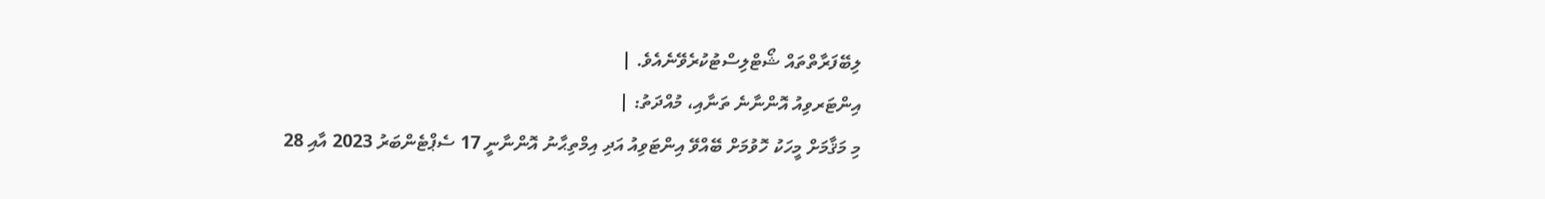ލިބޭފަރާތްތައް ޝޯޓްލިސްޓުކުރެވޭނެއެވެ. |
އިންޓަރވިއު އޮންނާނެ ތަނާއި، މުއްދަތު: |
މި މަޤާމަށް މީހަކު ހޮވުމަށް ބޭއްވޭ އިންޓަވިއު އަދި އިމްތިޙާނު އޮންނާނީ 17 ސެޕްޓެންބަރު 2023 އާއި 28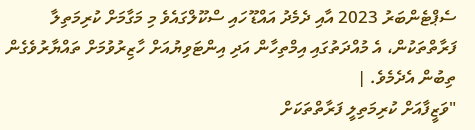ސެޕްޓެންބަރު 2023 އާއި ދެމެދު އައްޑޫ ހައި ސްކޫލްގައެވެ މި މަގާމަށް ކުރިމަތިލާ ފަރާތްތަކުން، އެ މުއްދަތުގައި އިމްތިހާން އަދި އިންޓަވިޔުއަށް ހާޒިރުވުމަށް ތައްޔާރުވެގެން ތިބުން އެދެމެވެ. |
"ވަޒީފާއަށް ކުރިމަތިލީ ފަރާތްތަކަށް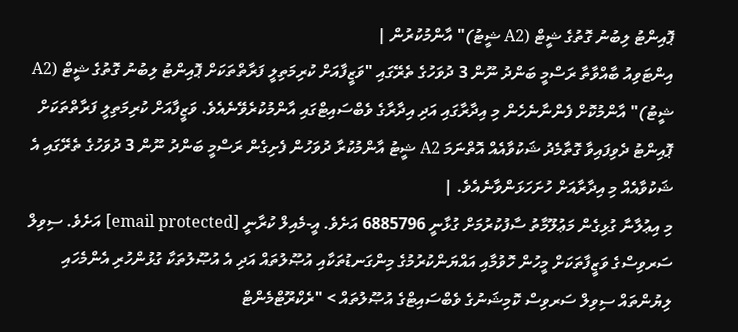ޕޮއިންޓު ލިބުނު ގޮތުގެ ޝީޓް (A2 ޝީޓު)" އާންމުކުރުން |
އިންޓަވިއު ބާއްވާތާ ރަސްމީ ބަންދު ނޫން 3 ދުވަހުގެ ތެރޭގައި "ވަޒީފާއަށް ކުރިމަތިލީ ފަރާތްތަކަށް ޕޮއިންޓު ލިބުނު ގޮތުގެ ޝީޓް (A2 ޝީޓު)" އާންމުކޮށް ފެންނާނެހެން މި އިދާރާގައި އަދި އިދާރާގެ ވެބްސައިޓްގައި އާންމުކުރެވޭނެއެވެ. ވަޒީފާއަށް ކުރިމަތިލީ ފަރާތްތަކަށް ޕޮއިންޓު ދެވިފައިވާ ގޮތާމެދު ޝަކުވާއެއް އޮތްނަމަ A2 ޝީޓު އާންމުކުރާ ދުވަހުން ފެށިގެން ރަސްމީ ބަންދު ނޫން 3 ދުވަހުގެ ތެރޭގައި އެ ޝަކުވާއެއް މި އިދާރާއަށް ހުށަހަޅަންވާނެއެވެ. |
މި އިޢުލާނާ ގުޅިގެން މަޢުލޫމާތު ސާފުކުރުމަށް ގުޅާނީ 6885796 އަށެވެ. އީ-މެއިލް ކުރާނީ [email protected] އަށެވެ. ސިވިލް ސަރވިސްގެ ވަޒީފާތަކަށް މީހުން ހޮވުމާއި އައްޔަންކުރުމުގެ މިންގަނޑުތަކާއި އުޞޫލުތައް އަދި އެ އުޞޫލުތަކާ ގުޅުންހުރި އެންމެހައި ލިޔުންތައް ސިވިލް ސަރވިސް ކޮމިޝަނުގެ ވެބްސައިޓްގެ އުޞޫލުތައް > "ރެކްރޫޓްމެންޓް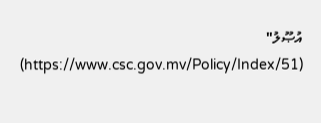އުޞޫލު" (https://www.csc.gov.mv/Policy/Index/51)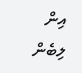އިން ލިބެން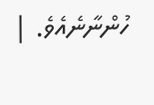ހުންނާނެއެވެ. |